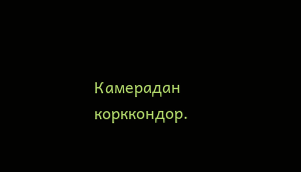Камерадан корккондор.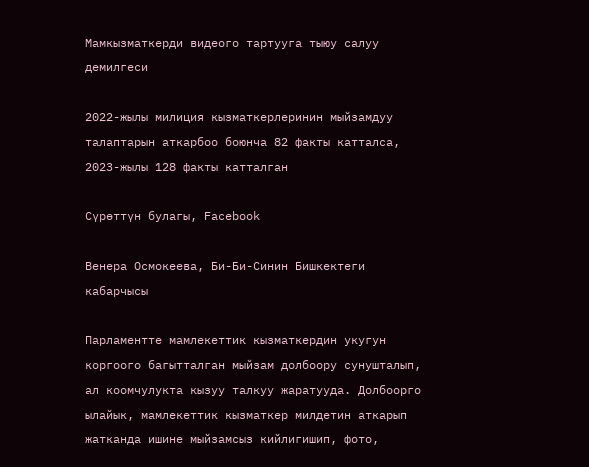Мамкызматкерди видеого тартууга тыюу салуу демилгеси

2022-жылы милиция кызматкерлеринин мыйзамдуу талаптарын аткарбоо боюнча 82 факты катталса, 2023-жылы 128 факты катталган

Сүрөттүн булагы, Facebook

Венера Осмокеева, Би-Би-Синин Бишкектеги кабарчысы

Парламентте мамлекеттик кызматкердин укугун коргоого багытталган мыйзам долбоору сунушталып, ал коомчулукта кызуу талкуу жаратууда. Долбоорго ылайык, мамлекеттик кызматкер милдетин аткарып жатканда ишине мыйзамсыз кийлигишип, фото,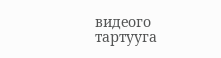видеого тартууга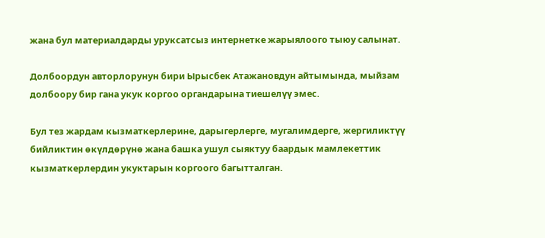жана бул материалдарды уруксатсыз интернетке жарыялоого тыюу салынат.

Долбоордун авторлорунун бири Ырысбек Атажановдун айтымында, мыйзам долбоору бир гана укук коргоо органдарына тиешелүү эмес.

Бул тез жардам кызматкерлерине, дарыгерлерге, мугалимдерге, жергиликтүү бийликтин өкүлдөрүнө жана башка ушул сыяктуу баардык мамлекеттик кызматкерлердин укуктарын коргоого багытталган.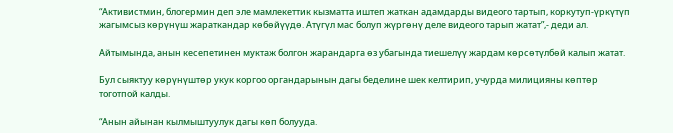“Активистмин, блогермин деп эле мамлекеттик кызматта иштеп жаткан адамдарды видеого тартып, коркутуп-үркүтүп жагымсыз көрүнүш жараткандар көбөйүүдө. Атүгүл мас болуп жүргөнү деле видеого тарып жатат”,- деди ал.

Айтымында, анын кесепетинен муктаж болгон жарандарга өз убагында тиешелүү жардам көрсөтүлбөй калып жатат.

Бул сыяктуу көрүнүштөр укук коргоо органдарынын дагы беделине шек келтирип, учурда милицияны көптөр тоготпой калды.

“Анын айынан кылмыштуулук дагы көп болууда.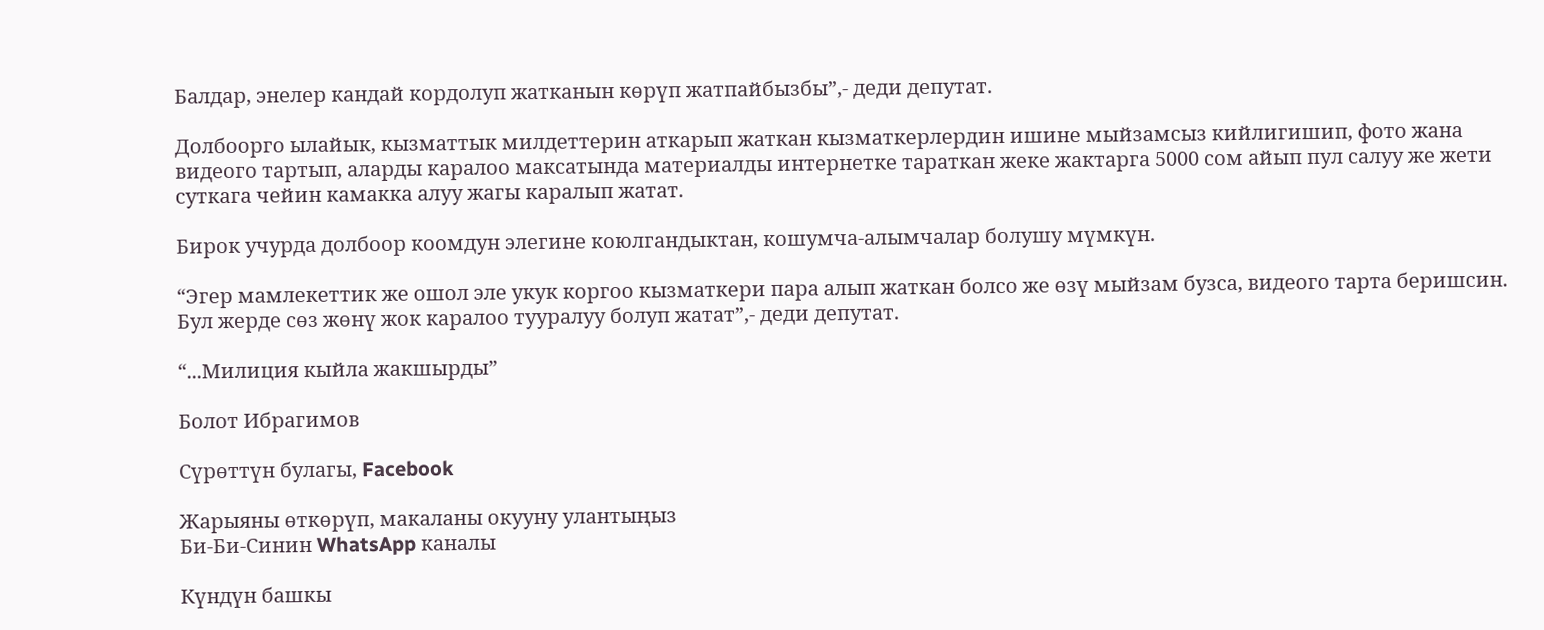Балдар, энелер кандай кордолуп жатканын көрүп жатпайбызбы”,- деди депутат.

Долбоорго ылайык, кызматтык милдеттерин аткарып жаткан кызматкерлердин ишине мыйзамсыз кийлигишип, фото жана видеого тартып, аларды каралоо максатында материалды интернетке тараткан жеке жактарга 5000 сом айып пул салуу же жети суткага чейин камакка алуу жагы каралып жатат.

Бирок учурда долбоор коомдун элегине коюлгандыктан, кошумча-алымчалар болушу мүмкүн.

“Эгер мамлекеттик же ошол эле укук коргоо кызматкери пара алып жаткан болсо же өзү мыйзам бузса, видеого тарта беришсин. Бул жерде сөз жөнү жок каралоо тууралуу болуп жатат”,- деди депутат.

“...Милиция кыйла жакшырды”

Болот Ибрагимов

Сүрөттүн булагы, Facebook

Жарыяны өткөрүп, макаланы окууну улантыңыз
Би-Би-Синин WhatsApp каналы

Күндүн башкы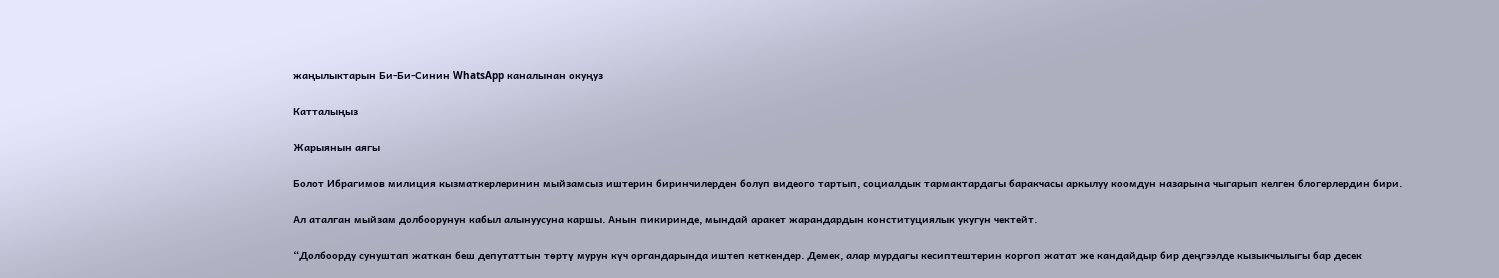жаңылыктарын Би-Би-Синин WhatsApp каналынан окуңуз

Катталыңыз

Жарыянын аягы

Болот Ибрагимов милиция кызматкерлеринин мыйзамсыз иштерин биринчилерден болуп видеого тартып, социалдык тармактардагы баракчасы аркылуу коомдун назарына чыгарып келген блогерлердин бири.

Ал аталган мыйзам долбоорунун кабыл алынуусуна каршы. Анын пикиринде, мындай аракет жарандардын конституциялык укугун чектейт.

“Долбоорду сунуштап жаткан беш депутаттын төртү мурун күч органдарында иштеп кеткендер. Демек, алар мурдагы кесиптештерин коргоп жатат же кандайдыр бир деңгээлде кызыкчылыгы бар десек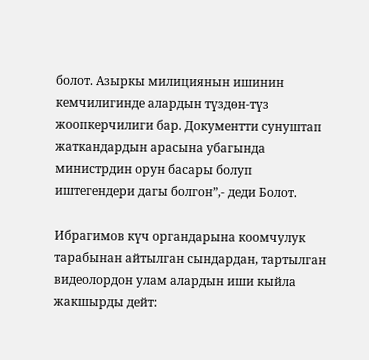болот. Азыркы милициянын ишинин кемчилигинде алардын түздөн-түз жоопкерчилиги бар. Документти сунуштап жаткандардын арасына убагында министрдин орун басары болуп иштегендери дагы болгон”,- деди Болот.

Ибрагимов күч органдарына коомчулук тарабынан айтылган сындардан, тартылган видеолордон улам алардын иши кыйла жакшырды дейт: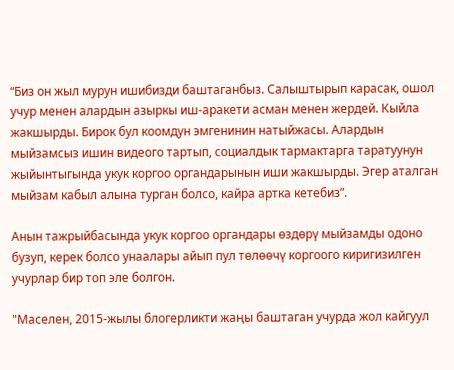“Биз он жыл мурун ишибизди баштаганбыз. Салыштырып карасак, ошол учур менен алардын азыркы иш-аракети асман менен жердей. Кыйла жакшырды. Бирок бул коомдун эмгенинин натыйжасы. Алардын мыйзамсыз ишин видеого тартып, социалдык тармактарга таратуунун жыйынтыгында укук коргоо органдарынын иши жакшырды. Эгер аталган мыйзам кабыл алына турган болсо, кайра артка кетебиз”.

Анын тажрыйбасында укук коргоо органдары өздөрү мыйзамды одоно бузуп, керек болсо унаалары айып пул төлөөчү коргоого киригизилген учурлар бир топ эле болгон.

"Маселен, 2015-жылы блогерликти жаңы баштаган учурда жол кайгуул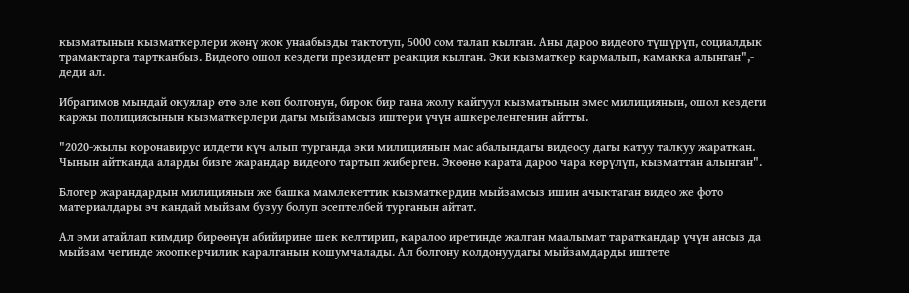кызматынын кызматкерлери жөнү жок унаабызды тактотуп, 5000 сом талап кылган. Аны дароо видеого түшүрүп, социалдык трамактарга тартканбыз. Видеого ошол кездеги президент реакция кылган. Эки кызматкер кармалып, камакка алынган",- деди ал.

Ибрагимов мындай окуялар өтө эле көп болгонун, бирок бир гана жолу кайгуул кызматынын эмес милициянын, ошол кездеги каржы полициясынын кызматкерлери дагы мыйзамсыз иштери үчүн ашкереленгенин айтты.

"2020-жылы коронавирус илдети күч алып турганда эки милициянын мас абалындагы видеосу дагы катуу талкуу жараткан. Чынын айтканда аларды бизге жарандар видеого тартып жиберген. Экөөнө карата дароо чара көрүлүп, кызматтан алынган".

Блогер жарандардын милициянын же башка мамлекеттик кызматкердин мыйзамсыз ишин ачыктаган видео же фото материалдары эч кандай мыйзам бузуу болуп эсептелбей турганын айтат.

Ал эми атайлап кимдир бирөөнүн абийирине шек келтирип, каралоо иретинде жалган маалымат тараткандар үчүн ансыз да мыйзам чегинде жоопкерчилик каралганын кошумчалады. Ал болгону колдонуудагы мыйзамдарды иштете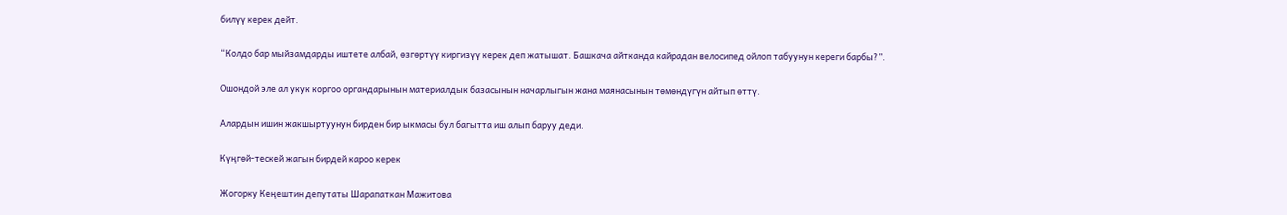билүү керек дейт.

“Колдо бар мыйзамдарды иштете албай, өзгөртүү киргизүү керек деп жатышат. Башкача айтканда кайрадан велосипед ойлоп табуунун кереги барбы?”.

Ошондой эле ал укук коргоо органдарынын материалдык базасынын начарлыгын жана маянасынын төмөндүгүн айтып өттү.

Алардын ишин жакшыртуунун бирден бир ыкмасы бул багытта иш алып баруу деди.

Күңгөй-тескей жагын бирдей кароо керек

Жогорку Кеңештин депутаты Шарапаткан Мажитова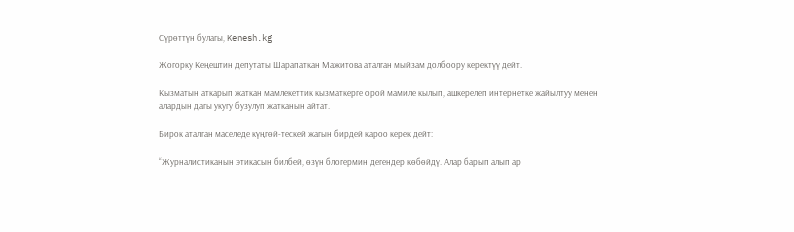Сүрөттүн булагы, Kenesh.kg

Жогорку Кеңештин депутаты Шарапаткан Мажитова аталган мыйзам долбоору керектүү дейт.

Кызматын аткарып жаткан мамлекеттик кызматкерге орой мамиле кылып, ашкерелеп интернетке жайылтуу менен алардын дагы укугу бузулуп жатканын айтат.

Бирок аталган маселеде күңгөй-тескей жагын бирдей кароо керек дейт:

“Журналистиканын этикасын билбей, өзүн блогермин дегендер көбөйдү. Алар барып алып ар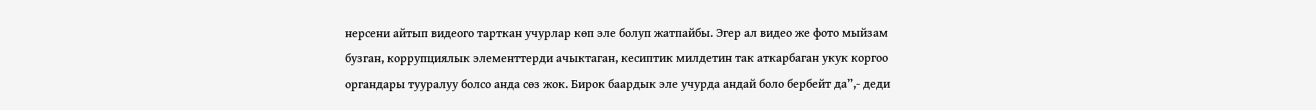нерсени айтып видеого тарткан учурлар көп эле болуп жатпайбы. Эгер ал видео же фото мыйзам бузган, коррупциялык элементтерди ачыктаган, кесиптик милдетин так аткарбаган укук коргоо органдары тууралуу болсо анда сөз жок. Бирок баардык эле учурда андай боло бербейт да”,- деди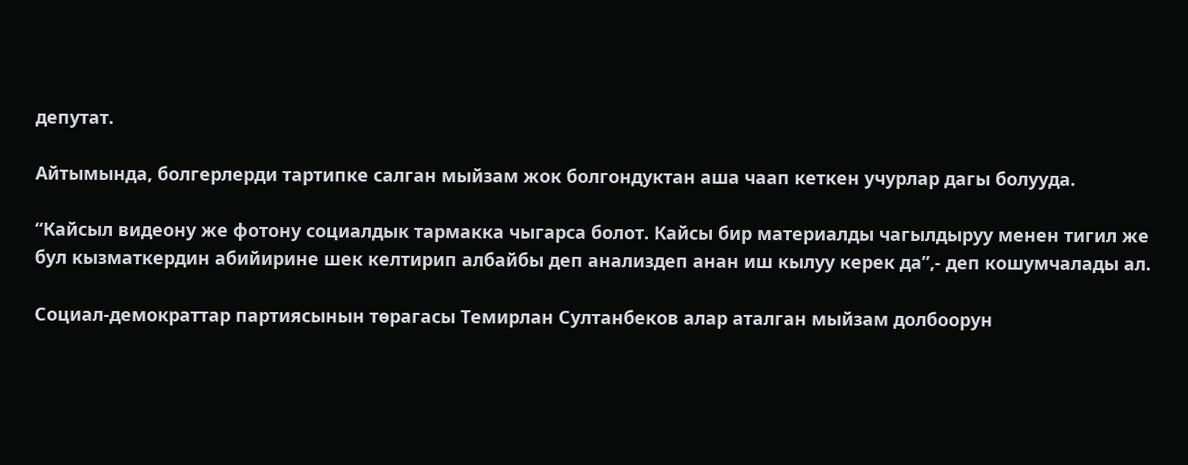депутат.

Айтымында, болгерлерди тартипке салган мыйзам жок болгондуктан аша чаап кеткен учурлар дагы болууда.

“Кайсыл видеону же фотону социалдык тармакка чыгарса болот. Кайсы бир материалды чагылдыруу менен тигил же бул кызматкердин абийирине шек келтирип албайбы деп анализдеп анан иш кылуу керек да”,- деп кошумчалады ал.

Социал-демократтар партиясынын төрагасы Темирлан Султанбеков алар аталган мыйзам долбоорун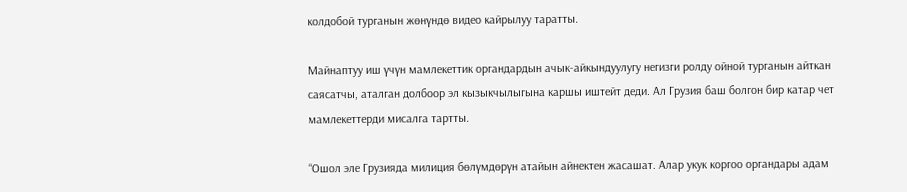колдобой турганын жөнүндө видео кайрылуу таратты.

Майнаптуу иш үчүн мамлекеттик органдардын ачык-айкындуулугу негизги ролду ойной турганын айткан саясатчы, аталган долбоор эл кызыкчылыгына каршы иштейт деди. Ал Грузия баш болгон бир катар чет мамлекеттерди мисалга тартты.

“Ошол эле Грузияда милиция бөлүмдөрүн атайын айнектен жасашат. Алар укук коргоо органдары адам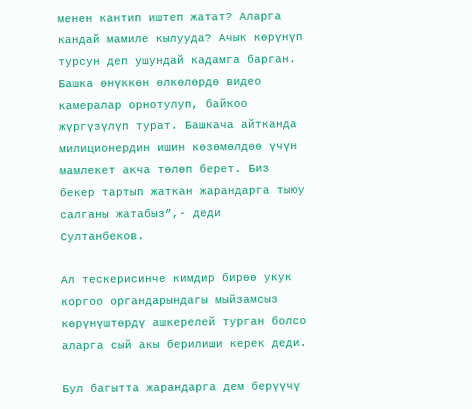менен кантип иштеп жатат? Аларга кандай мамиле кылууда? Ачык көрүнүп турсун деп ушундай кадамга барган. Башка өнүккөн өлкөлөрдө видео камералар орнотулуп, байкоо жүргүзүлүп турат. Башкача айтканда милиционердин ишин көзөмөлдөө үчүн мамлекет акча төлөп берет. Биз бекер тартып жаткан жарандарга тыюу салганы жатабыз”,- деди Султанбеков.

Ал тескерисинче кимдир бирөө укук коргоо органдарындагы мыйзамсыз көрүнүштөрдү ашкерелей турган болсо аларга сый акы берилиши керек деди.

Бул багытта жарандарга дем берүүчү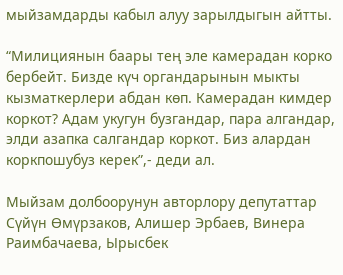мыйзамдарды кабыл алуу зарылдыгын айтты.

“Милициянын баары тең эле камерадан корко бербейт. Бизде күч органдарынын мыкты кызматкерлери абдан көп. Камерадан кимдер коркот? Адам укугун бузгандар, пара алгандар, элди азапка салгандар коркот. Биз алардан коркпошубуз керек”,- деди ал.

Мыйзам долбоорунун авторлору депутаттар Сүйүн Өмүрзаков, Алишер Эрбаев, Винера Раимбачаева, Ырысбек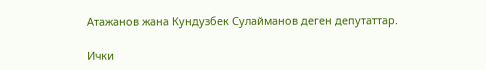Атажанов жана Кундузбек Сулайманов деген депутаттар.

Ички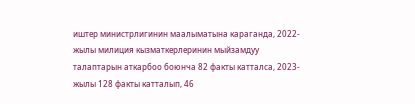иштер министрлигинин маалыматына караганда, 2022-жылы милиция кызматкерлеринин мыйзамдуу талаптарын аткарбоо боюнча 82 факты катталса, 2023-жылы 128 факты катталып, 46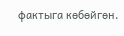фактыга көбөйгөн.